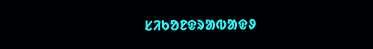ᱥᱤᱠᱚᱱᱫᱨᱟᱵᱟᱫᱽ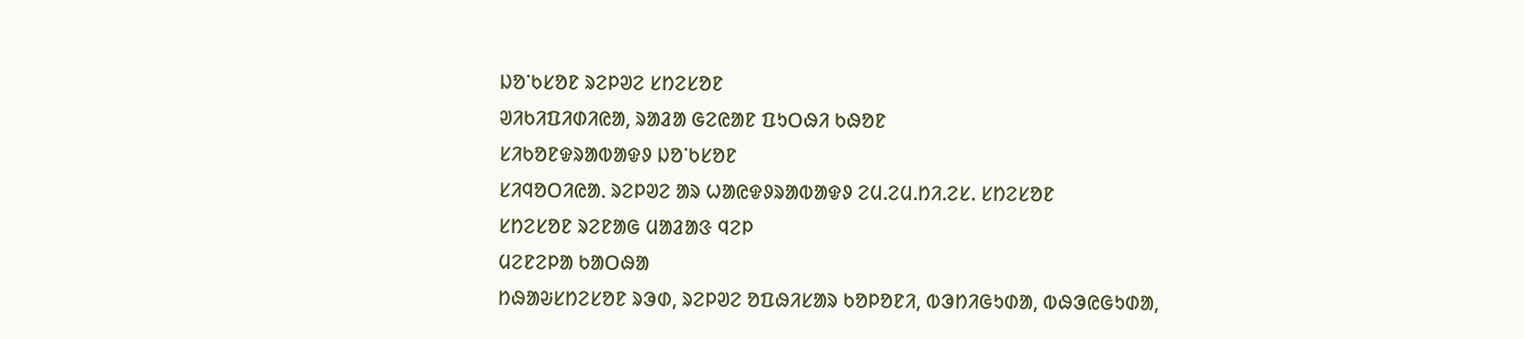ᱡᱚᱸᱠᱥᱚᱱ ᱨᱮᱞᱣᱮ ᱥᱴᱮᱥᱚᱱ
ᱣᱤᱠᱤᱯᱤᱰᱤᱭᱟ, ᱨᱟᱲᱟ ᱜᱮᱭᱟᱱ ᱯᱩᱛᱷᱤ ᱠᱷᱚᱱ
ᱥᱤᱠᱚᱱᱫᱨᱟᱵᱟᱫᱽ ᱡᱚᱸᱠᱥᱚᱱ
ᱥᱤᱧᱚᱛᱤᱭᱟᱹ ᱨᱮᱞᱣᱮ ᱟᱨ ᱦᱟᱭᱫᱽᱨᱟᱵᱟᱫᱽ ᱮᱢ.ᱮᱢ.ᱴᱤ.ᱮᱥ. ᱥᱴᱮᱥᱚᱱ
ᱥᱴᱮᱥᱚᱱ ᱨᱮᱱᱟᱜ ᱢᱟᱲᱟᱝ ᱧᱮᱞ
ᱢᱮᱱᱮᱞᱟ ᱠᱟᱛᱷᱟ
ᱴᱷᱟᱶᱥᱴᱮᱥᱚᱱ ᱨᱳᱰ, ᱨᱮᱞᱣᱮ ᱚᱯᱷᱤᱥᱟᱨ ᱠᱚᱞᱚᱱᱤ, ᱵᱳᱴᱤᱜᱩᱰᱟ, ᱵᱷᱳᱭᱜᱩᱰᱟ,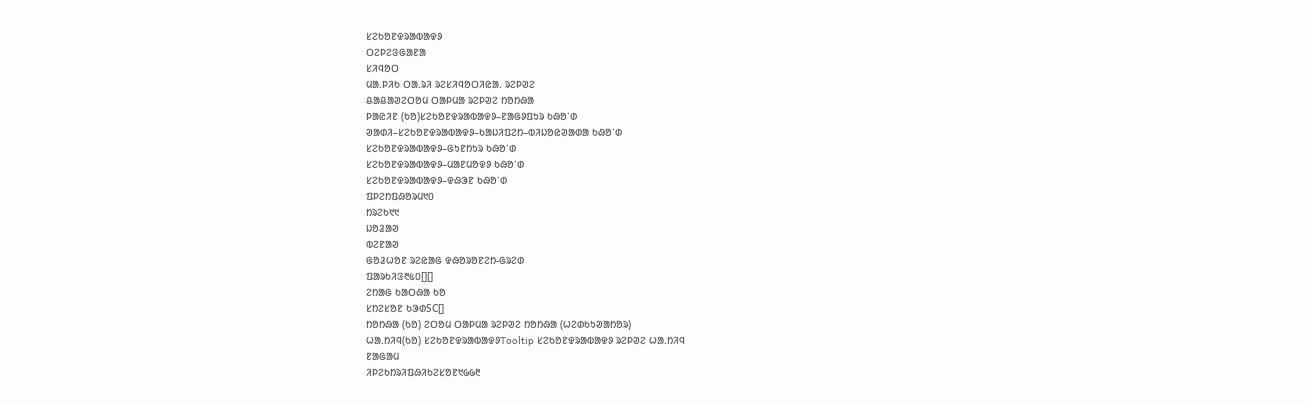ᱥᱮᱠᱚᱱᱫᱨᱟᱵᱟᱫᱽ
ᱛᱮᱞᱮᱝᱜᱟᱱᱟ
ᱥᱤᱧᱚᱛ
ᱢᱟᱹᱞᱤᱠ ᱛᱟᱹᱨᱤ ᱨᱮᱥᱤᱧᱚᱛᱤᱭᱟᱹ ᱨᱮᱞᱣᱮ
ᱪᱟᱪᱟᱣᱮᱛᱚᱢ ᱛᱟᱞᱢᱟ ᱨᱮᱞᱣᱮ ᱴᱚᱴᱷᱟ
ᱞᱟᱭᱤᱱ (ᱠᱚ)ᱥᱮᱠᱚᱱᱫᱨᱟᱵᱟᱫᱽ–ᱱᱟᱜᱽᱯᱩᱨ ᱠᱷᱚᱸᱰ
ᱣᱟᱰᱤ–ᱥᱮᱠᱚᱱᱫᱨᱟᱵᱟᱫᱽ–ᱠᱟᱡᱤᱯᱮᱴ–ᱵᱤᱡᱚᱭᱣᱟᱰᱟ ᱠᱷᱚᱸᱰ
ᱥᱮᱠᱚᱱᱫᱨᱟᱵᱟᱫᱽ–ᱜᱩᱱᱴᱩᱨ ᱠᱷᱚᱸᱰ
ᱥᱮᱠᱚᱱᱫᱨᱟᱵᱟᱫᱽ–ᱢᱟᱱᱢᱚᱫᱽ ᱠᱷᱚᱸᱰ
ᱥᱮᱠᱚᱱᱫᱨᱟᱵᱟᱫᱽ–ᱫᱷᱳᱱ ᱠᱷᱚᱸᱰ
ᱯᱞᱮᱴᱯᱷᱚᱨᱢ᱑᱐
ᱴᱨᱮᱠ᱑᱑
ᱡᱚᱲᱟᱣ
ᱵᱮᱱᱟᱣ
ᱜᱚᱲᱦᱚᱱ ᱨᱮᱭᱟᱜ ᱫᱷᱚᱨᱚᱱᱮᱴ-ᱜᱨᱮᱰ
ᱯᱟᱨᱠᱤᱝ᱓᱕᱐[][]
ᱮᱴᱟᱜ ᱠᱟᱛᱷᱟ ᱠᱚ
ᱥᱴᱮᱥᱚᱱ ᱠᱳᱰSC[]
ᱴᱚᱴᱷᱟ (ᱠᱚ) ᱮᱛᱚᱢ ᱛᱟᱞᱢᱟ ᱨᱮᱞᱣᱮ ᱴᱚᱴᱷᱟ (ᱦᱮᱰᱠᱩᱣᱟᱴᱚᱨ)
ᱦᱟᱹᱴᱤᱧ(ᱠᱚ) ᱥᱮᱠᱚᱱᱫᱨᱟᱵᱟᱫᱽTooltip ᱥᱮᱠᱚᱱᱫᱨᱟᱵᱟᱫᱽ ᱨᱮᱞᱣᱮ ᱦᱟᱹᱴᱤᱧ
ᱱᱟᱜᱟᱢ
ᱤᱞᱮᱠᱴᱨᱤᱯᱷᱤᱠᱮᱥᱚᱱ᱑᱙᱙᱓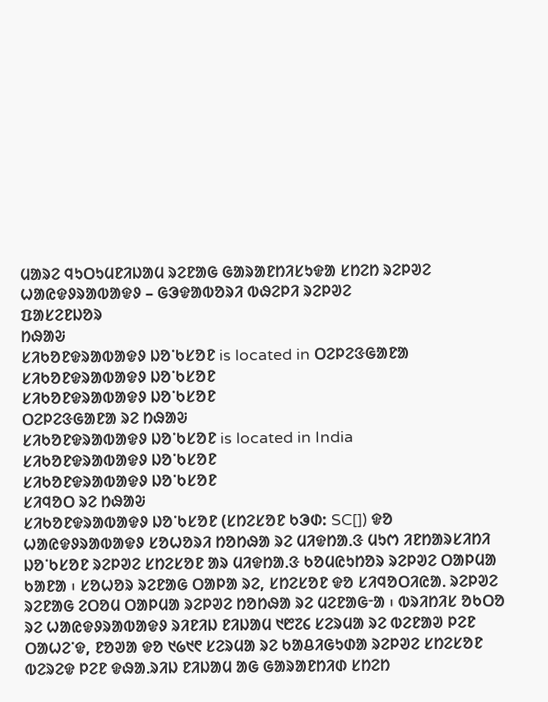ᱢᱟᱨᱮ ᱧᱩᱛᱩᱢᱱᱤᱡᱟᱢ ᱨᱮᱱᱟᱜ ᱜᱟᱨᱟᱱᱴᱤᱥᱩᱫᱟ ᱥᱴᱮᱴ ᱨᱮᱞᱣᱮ
ᱦᱟᱭᱫᱽᱨᱟᱵᱟᱫᱽ – ᱜᱳᱫᱟᱵᱚᱨᱤ ᱵᱷᱮᱞᱤ ᱨᱮᱞᱣᱮ
ᱯᱟᱥᱮᱱᱡᱚᱨ
ᱴᱷᱟᱶ
ᱥᱤᱠᱚᱱᱫᱨᱟᱵᱟᱫᱽ ᱡᱚᱸᱠᱥᱚᱱ is located in ᱛᱮᱞᱮᱝᱜᱟᱱᱟ
ᱥᱤᱠᱚᱱᱫᱨᱟᱵᱟᱫᱽ ᱡᱚᱸᱠᱥᱚᱱ
ᱥᱤᱠᱚᱱᱫᱨᱟᱵᱟᱫᱽ ᱡᱚᱸᱠᱥᱚᱱ
ᱛᱮᱞᱮᱝᱜᱟᱱᱟ ᱨᱮ ᱴᱷᱟᱶ
ᱥᱤᱠᱚᱱᱫᱨᱟᱵᱟᱫᱽ ᱡᱚᱸᱠᱥᱚᱱ is located in India
ᱥᱤᱠᱚᱱᱫᱨᱟᱵᱟᱫᱽ ᱡᱚᱸᱠᱥᱚᱱ
ᱥᱤᱠᱚᱱᱫᱨᱟᱵᱟᱫᱽ ᱡᱚᱸᱠᱥᱚᱱ
ᱥᱤᱧᱚᱛ ᱨᱮ ᱴᱷᱟᱶ
ᱥᱤᱠᱚᱱᱫᱨᱟᱵᱟᱫᱽ ᱡᱚᱸᱠᱥᱚᱱ (ᱥᱴᱮᱥᱚᱱ ᱠᱳᱰ: SC[]) ᱫᱚ ᱦᱟᱭᱫᱽᱨᱟᱵᱟᱫᱽ ᱥᱚᱦᱚᱨᱤ ᱴᱚᱴᱷᱟ ᱨᱮ ᱢᱤᱫᱴᱟᱹᱝ ᱢᱩᱬ ᱤᱱᱴᱟᱨᱥᱤᱴᱤ ᱡᱚᱸᱠᱥᱚᱱ ᱨᱮᱞᱣᱮ ᱥᱴᱮᱥᱚᱱ ᱟᱨ ᱢᱤᱫᱴᱟᱹᱝ ᱠᱚᱢᱭᱩᱴᱚᱨ ᱨᱮᱞᱣᱮ ᱛᱟᱞᱢᱟ ᱠᱟᱱᱟ ᱾ ᱥᱚᱦᱚᱨ ᱨᱮᱱᱟᱜ ᱛᱟᱞᱟ ᱨᱮ, ᱥᱴᱮᱥᱚᱱ ᱫᱚ ᱥᱤᱧᱚᱛᱤᱭᱟᱹ ᱨᱮᱞᱣᱮ ᱨᱮᱱᱟᱜ ᱮᱛᱚᱢ ᱛᱟᱞᱢᱟ ᱨᱮᱞᱣᱮ ᱴᱚᱴᱷᱟ ᱨᱮ ᱢᱮᱱᱟᱜᱼᱟ ᱾ ᱵᱨᱤᱴᱤᱥ ᱚᱠᱛᱚ ᱨᱮ ᱦᱟᱭᱫᱽᱨᱟᱵᱟᱫᱽ ᱨᱤᱱᱤᱡ ᱱᱤᱡᱟᱢ ᱑᱘᱗᱔ ᱥᱮᱨᱢᱟ ᱨᱮ ᱵᱮᱱᱟᱣ ᱞᱮᱱ ᱛᱟᱦᱮᱸᱫ, ᱱᱚᱣᱟ ᱫᱚ ᱑᱙᱑᱖ ᱥᱮᱨᱢᱟ ᱨᱮ ᱠᱟᱪᱤᱜᱩᱰᱟ ᱨᱮᱞᱣᱮ ᱥᱴᱮᱥᱚᱱ ᱵᱮᱨᱮᱫ ᱞᱮᱱ ᱫᱷᱟᱹᱨᱤᱡ ᱱᱤᱡᱟᱢ ᱟᱜ ᱜᱟᱨᱟᱱᱴᱤᱰ ᱥᱴᱮᱴ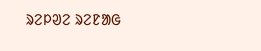ᱨᱮᱞᱣᱮ ᱨᱮᱱᱟᱜ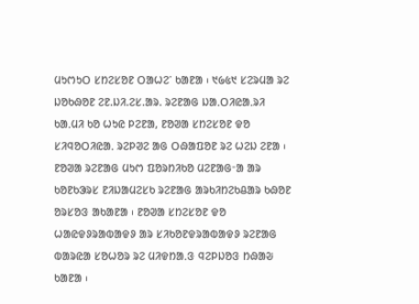ᱢᱩᱬᱩᱛ ᱥᱴᱮᱥᱚᱱ ᱛᱟᱦᱮᱸ ᱠᱟᱱᱟ ᱾ ᱑᱙᱕᱑ ᱥᱮᱨᱢᱟ ᱨᱮ ᱡᱚᱠᱷᱚᱱ ᱮᱱ.ᱡᱤ.ᱮᱥ.ᱟᱨ. ᱨᱮᱱᱟᱜ ᱡᱟᱹᱛᱤᱭᱟᱹᱨᱤ ᱠᱟᱹᱢᱤ ᱠᱚ ᱦᱩᱭ ᱞᱮᱱᱟ, ᱱᱚᱣᱟ ᱥᱴᱮᱥᱚᱱ ᱫᱚ ᱥᱤᱧᱚᱛᱤᱭᱟᱹ ᱨᱮᱞᱣᱮ ᱟᱜ ᱛᱷᱟᱯᱚᱱ ᱨᱮ ᱦᱮᱡ ᱮᱱᱟ ᱾ ᱱᱚᱣᱟ ᱨᱮᱱᱟᱜ ᱢᱩᱬ ᱯᱚᱨᱴᱤᱠᱚ ᱢᱮᱱᱟᱜᱼᱟ ᱟᱨ ᱠᱚᱱᱠᱳᱨᱥ ᱱᱤᱡᱟᱢᱮᱥᱠ ᱨᱮᱱᱟᱜ ᱟᱨᱠᱤᱴᱮᱠᱪᱟᱨ ᱠᱷᱚᱱ ᱚᱨᱥᱚᱝ ᱟᱠᱟᱱᱟ ᱾ ᱱᱚᱣᱟ ᱥᱴᱮᱥᱚᱱ ᱫᱚ ᱦᱟᱭᱫᱽᱨᱟᱵᱟᱫᱽ ᱟᱨ ᱥᱤᱠᱚᱱᱫᱨᱟᱵᱟᱫᱽ ᱨᱮᱱᱟᱜ ᱵᱟᱨᱭᱟ ᱥᱚᱦᱚᱨ ᱨᱮ ᱢᱤᱫᱴᱟᱹᱝ ᱧᱮᱞᱡᱚᱝ ᱴᱷᱟᱶ ᱠᱟᱱᱟ ᱾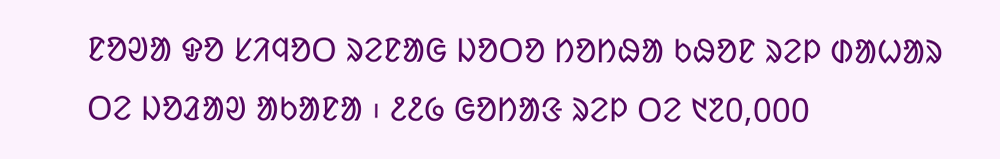ᱱᱚᱣᱟ ᱫᱚ ᱥᱤᱧᱚᱛ ᱨᱮᱱᱟᱜ ᱡᱚᱛᱚ ᱴᱚᱴᱷᱟ ᱠᱷᱚᱱ ᱨᱮᱞ ᱰᱟᱦᱟᱨ ᱛᱮ ᱡᱚᱲᱟᱣ ᱟᱠᱟᱱᱟ ᱾ ᱒᱒᱙ ᱜᱚᱴᱟᱝ ᱨᱮᱞ ᱛᱮ ᱑᱗᱐,᱐᱐᱐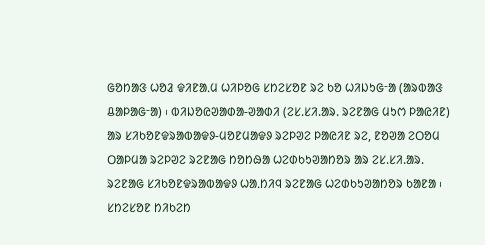ᱜᱚᱴᱟᱝ ᱦᱚᱲ ᱫᱤᱱᱟᱹᱢ ᱦᱤᱞᱚᱜ ᱥᱴᱮᱥᱚᱱ ᱨᱮ ᱠᱚ ᱦᱤᱡᱩᱜᱼᱟ (ᱟᱨᱵᱟᱝ ᱪᱟᱞᱟᱜᱼᱟ) ᱾ ᱵᱤᱡᱚᱭᱣᱟᱰᱟ-ᱣᱟᱰᱤ (ᱮᱥ.ᱥᱤ.ᱟᱨ. ᱨᱮᱱᱟᱜ ᱢᱩᱬ ᱞᱟᱭᱤᱱ) ᱟᱨ ᱥᱤᱠᱚᱱᱫᱨᱟᱵᱟᱫᱽ-ᱢᱚᱱᱢᱟᱫᱽ ᱨᱮᱞᱣᱮ ᱞᱟᱭᱤᱱ ᱨᱮ, ᱱᱚᱣᱟ ᱮᱛᱚᱢ ᱛᱟᱞᱢᱟ ᱨᱮᱞᱣᱮ ᱨᱮᱱᱟᱜ ᱴᱚᱴᱷᱟ ᱦᱮᱰᱠᱩᱣᱟᱴᱚᱨ ᱟᱨ ᱮᱥ.ᱥᱤ.ᱟᱨ. ᱨᱮᱱᱟᱜ ᱥᱤᱠᱚᱱᱫᱨᱟᱵᱟᱫᱽ ᱦᱟᱹᱴᱤᱧ ᱨᱮᱱᱟᱜ ᱦᱮᱰᱠᱩᱣᱟᱴᱚᱨ ᱠᱟᱱᱟ ᱾ ᱥᱴᱮᱥᱚᱱ ᱴᱤᱠᱮᱴ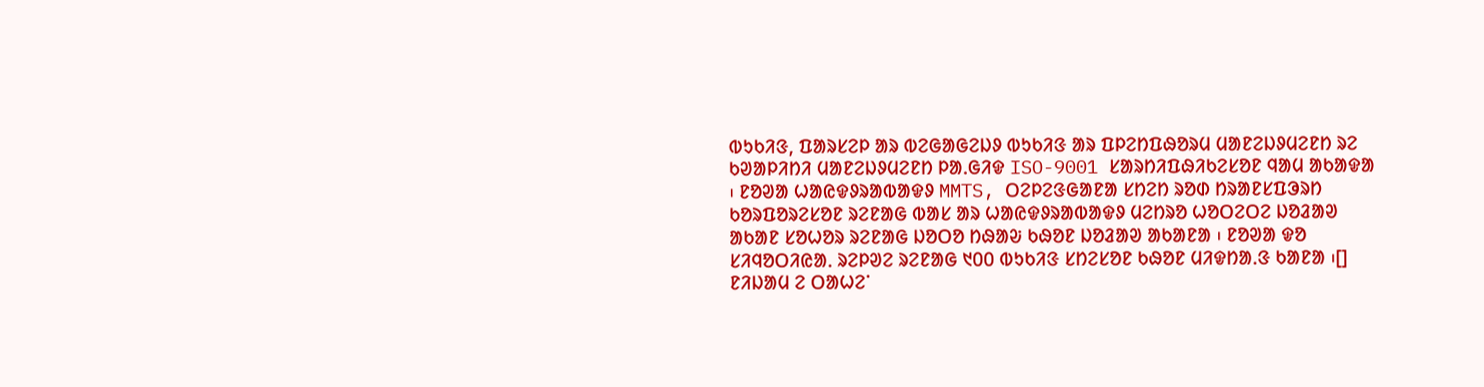ᱵᱩᱠᱤᱝ, ᱯᱟᱨᱥᱮᱞ ᱟᱨ ᱵᱮᱜᱟᱜᱮᱡᱽ ᱵᱩᱠᱤᱝ ᱟᱨ ᱯᱞᱮᱴᱯᱷᱚᱨᱢ ᱢᱟᱱᱮᱡᱽᱢᱮᱱᱴ ᱨᱮ ᱠᱣᱟᱞᱤᱴᱤ ᱢᱟᱱᱮᱡᱽᱢᱮᱱᱴ ᱞᱟᱹᱜᱤᱫ ISO-9001 ᱥᱟᱨᱴᱤᱯᱷᱤᱠᱮᱥᱚᱱ ᱧᱟᱢ ᱟᱠᱟᱫᱟ ᱾ ᱱᱚᱣᱟ ᱦᱟᱭᱫᱽᱨᱟᱵᱟᱫᱽ MMTS, ᱛᱮᱞᱮᱝᱜᱟᱱᱟ ᱥᱴᱮᱴ ᱨᱚᱰ ᱴᱨᱟᱱᱥᱯᱳᱨᱴ ᱠᱚᱨᱯᱚᱨᱮᱥᱚᱱ ᱨᱮᱱᱟᱜ ᱵᱟᱥ ᱟᱨ ᱦᱟᱭᱫᱽᱨᱟᱵᱟᱫᱽ ᱢᱮᱴᱨᱚ ᱦᱚᱛᱮᱛᱮ ᱡᱚᱲᱟᱣ ᱟᱠᱟᱱ ᱥᱚᱦᱚᱨ ᱨᱮᱱᱟᱜ ᱡᱚᱛᱚ ᱴᱷᱟᱶ ᱠᱷᱚᱱ ᱡᱚᱲᱟᱣ ᱟᱠᱟᱱᱟ ᱾ ᱱᱚᱣᱟ ᱫᱚ ᱥᱤᱧᱚᱛᱤᱭᱟᱹ ᱨᱮᱞᱣᱮ ᱨᱮᱱᱟᱜ ᱑᱐᱐ ᱵᱩᱠᱤᱝ ᱥᱴᱮᱥᱚᱱ ᱠᱷᱚᱱ ᱢᱤᱫᱴᱟᱹᱝ ᱠᱟᱱᱟ ᱾[]
ᱱᱤᱡᱟᱢ ᱮ ᱛᱟᱦᱮᱸ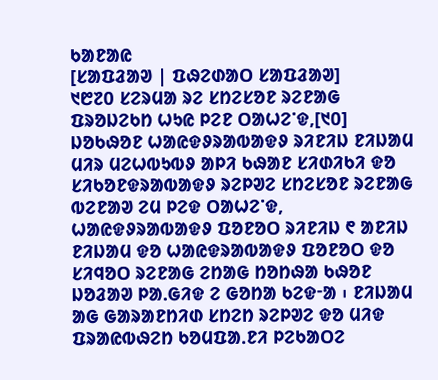ᱠᱟᱱᱟᱭ
[ᱥᱟᱯᱲᱟᱣ | ᱯᱷᱮᱰᱟᱛ ᱥᱟᱯᱲᱟᱣ]
᱑᱘᱗᱐ ᱥᱮᱨᱢᱟ ᱨᱮ ᱥᱴᱮᱥᱚᱱ ᱨᱮᱱᱟᱜ ᱯᱨᱚᱡᱮᱠᱴ ᱦᱩᱭ ᱞᱮᱱ ᱛᱟᱦᱮᱸᱫ,[᱑᱐] ᱡᱚᱠᱷᱚᱱ ᱦᱟᱭᱫᱽᱨᱟᱵᱟᱫᱽ ᱨᱤᱱᱤᱡ ᱱᱤᱡᱟᱢ ᱢᱤᱨ ᱢᱮᱦᱵᱩᱵᱽ ᱟᱞᱤ ᱠᱷᱟᱱ ᱥᱤᱰᱤᱠᱤ ᱫᱚ ᱥᱤᱠᱚᱱᱫᱨᱟᱵᱟᱫᱽ ᱨᱮᱞᱣᱮ ᱥᱴᱮᱥᱚᱱ ᱨᱮᱱᱟᱜ ᱵᱮᱱᱟᱣ ᱮᱢ ᱞᱮᱫ ᱛᱟᱦᱮᱸᱫ, ᱦᱟᱭᱫᱽᱨᱟᱵᱟᱫᱽ ᱯᱚᱱᱚᱛ ᱨᱤᱱᱤᱡ ᱖ ᱟᱱᱤᱡ ᱱᱤᱡᱟᱢ ᱫᱚ ᱦᱟᱭᱫᱨᱟᱵᱟᱫᱽ ᱯᱚᱱᱚᱛ ᱫᱚ ᱥᱤᱧᱚᱛ ᱨᱮᱱᱟᱜ ᱮᱴᱟᱜ ᱴᱚᱴᱷᱟ ᱠᱷᱚᱱ ᱡᱚᱲᱟᱣ ᱞᱟᱹᱜᱤᱫ ᱮ ᱜᱚᱴᱟ ᱠᱮᱫᱼᱟ ᱾ ᱱᱤᱡᱟᱢ ᱟᱜ ᱜᱟᱨᱟᱱᱴᱤᱰ ᱥᱴᱮᱴ ᱨᱮᱞᱣᱮ ᱫᱚ ᱢᱤᱫ ᱯᱨᱟᱭᱵᱷᱮᱴ ᱠᱚᱢᱯᱟᱹᱱᱤ ᱞᱮᱠᱟᱛᱮ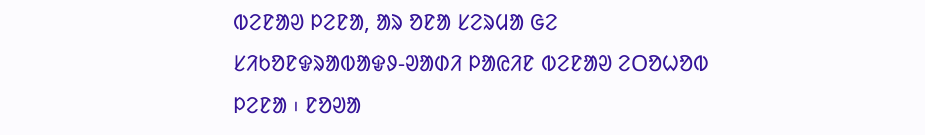ᱵᱮᱱᱟᱣ ᱞᱮᱱᱟ, ᱟᱨ ᱚᱱᱟ ᱥᱮᱨᱢᱟ ᱜᱮ ᱥᱤᱠᱚᱱᱫᱨᱟᱵᱟᱫᱽ-ᱣᱟᱰᱤ ᱞᱟᱭᱤᱱ ᱵᱮᱱᱟᱣ ᱮᱛᱚᱦᱚᱵ ᱞᱮᱱᱟ ᱾ ᱱᱚᱣᱟ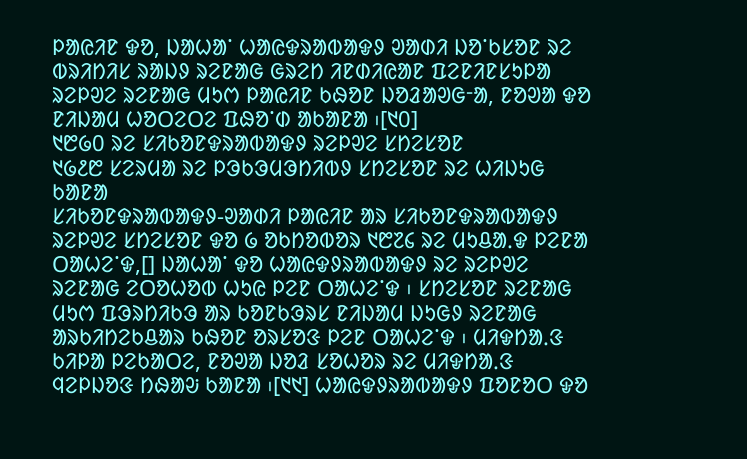ᱞᱟᱭᱤᱱ ᱫᱚ, ᱡᱟᱦᱟᱸ ᱦᱟᱭᱫᱨᱟᱵᱟᱫᱽ ᱣᱟᱰᱤ ᱡᱚᱸᱠᱥᱚᱱ ᱨᱮ ᱵᱨᱤᱴᱤᱥ ᱨᱟᱡᱽ ᱨᱮᱱᱟᱜ ᱜᱨᱮᱴ ᱤᱱᱰᱤᱭᱟᱱ ᱯᱮᱱᱤᱱᱥᱩᱞᱟ ᱨᱮᱞᱣᱮ ᱨᱮᱱᱟᱜ ᱢᱩᱬ ᱞᱟᱭᱤᱱ ᱠᱷᱚᱱ ᱡᱚᱲᱟᱣᱜᱼᱟ, ᱱᱚᱣᱟ ᱫᱚ ᱱᱤᱡᱟᱢ ᱦᱚᱛᱮᱛᱮ ᱯᱷᱚᱸᱰ ᱟᱠᱟᱱᱟ ᱾[᱑᱐]
᱑᱘᱙᱐ ᱨᱮ ᱥᱤᱠᱚᱱᱫᱨᱟᱵᱟᱫᱽ ᱨᱮᱞᱣᱮ ᱥᱴᱮᱥᱚᱱ
᱑᱙᱒᱘ ᱥᱮᱨᱢᱟ ᱨᱮ ᱞᱳᱠᱳᱢᱳᱴᱤᱵᱽ ᱥᱴᱮᱥᱚᱱ ᱨᱮ ᱦᱤᱡᱩᱜ ᱠᱟᱱᱟ
ᱥᱤᱠᱚᱱᱫᱨᱟᱵᱟᱫᱽ-ᱣᱟᱰᱤ ᱞᱟᱭᱤᱱ ᱟᱨ ᱥᱤᱠᱚᱱᱫᱨᱟᱵᱟᱫᱽ ᱨᱮᱞᱣᱮ ᱥᱴᱮᱥᱚᱱ ᱫᱚ ᱙ ᱚᱠᱴᱚᱵᱚᱨ ᱑᱘᱗᱔ ᱨᱮ ᱢᱩᱪᱟᱹᱫ ᱞᱮᱱᱟ ᱛᱟᱦᱮᱸᱫ,[] ᱡᱟᱦᱟᱸ ᱫᱚ ᱦᱟᱭᱫᱽᱨᱟᱵᱟᱫᱽ ᱨᱮ ᱨᱮᱞᱣᱮ ᱨᱮᱱᱟᱜ ᱮᱛᱚᱦᱚᱵ ᱦᱩᱭ ᱞᱮᱱ ᱛᱟᱦᱮᱸᱫ ᱾ ᱥᱴᱮᱥᱚᱱ ᱨᱮᱱᱟᱜ ᱢᱩᱬ ᱯᱳᱨᱴᱤᱠᱳ ᱟᱨ ᱠᱚᱱᱠᱳᱨᱥ ᱱᱤᱡᱟᱢ ᱡᱩᱜᱽ ᱨᱮᱱᱟᱜ ᱟᱨᱠᱤᱴᱮᱠᱪᱟᱨ ᱠᱷᱚᱱ ᱚᱨᱥᱚᱝ ᱞᱮᱱ ᱛᱟᱦᱮᱸᱫ ᱾ ᱢᱤᱫᱴᱟᱹᱝ ᱠᱤᱞᱟ ᱞᱮᱠᱟᱛᱮ, ᱱᱚᱣᱟ ᱡᱚᱲ ᱥᱚᱦᱚᱨ ᱨᱮ ᱢᱤᱫᱴᱟᱹᱝ ᱧᱮᱞᱡᱚᱝ ᱴᱷᱟᱶ ᱠᱟᱱᱟ ᱾[᱑᱑] ᱦᱟᱭᱫᱽᱨᱟᱵᱟᱫᱽ ᱯᱚᱱᱚᱛ ᱫᱚ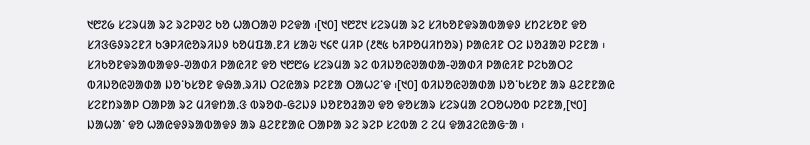᱑᱘᱗᱙ ᱥᱮᱨᱢᱟ ᱨᱮ ᱨᱮᱞᱣᱮ ᱠᱚ ᱦᱟᱛᱟᱣ ᱞᱮᱫᱟ ᱾[᱑᱐] ᱑᱘᱗᱑ ᱥᱮᱨᱢᱟ ᱨᱮ ᱥᱤᱠᱚᱱᱫᱨᱟᱵᱟᱫᱽ ᱥᱴᱮᱥᱚᱱ ᱫᱚ ᱥᱤᱝᱜᱽᱨᱮᱱᱤ ᱠᱳᱞᱤᱭᱚᱨᱤᱡᱽ ᱠᱚᱢᱯᱟᱹᱱᱤ ᱥᱟᱶ ᱑᱔᱖ ᱢᱤᱞ (᱒᱓᱕ ᱠᱤᱞᱚᱢᱤᱴᱚᱨ) ᱞᱟᱭᱤᱱ ᱛᱮ ᱡᱚᱲᱟᱣ ᱞᱮᱱᱟ ᱾ ᱥᱤᱠᱚᱱᱫᱨᱟᱵᱟᱫᱽ-ᱣᱟᱰᱤ ᱞᱟᱭᱤᱱ ᱫᱚ ᱑᱘᱘᱙ ᱥᱮᱨᱢᱟ ᱨᱮ ᱵᱤᱡᱚᱭᱣᱟᱰᱟ-ᱣᱟᱰᱤ ᱞᱟᱭᱤᱱ ᱞᱮᱠᱟᱛᱮ ᱵᱤᱡᱚᱭᱣᱟᱰᱟ ᱡᱚᱸᱠᱥᱚᱱ ᱫᱷᱟᱹᱨᱤᱡ ᱛᱮᱭᱟᱨ ᱞᱮᱱᱟ ᱛᱟᱦᱮᱸᱫ ᱾[᱑᱐] ᱵᱤᱡᱚᱭᱣᱟᱰᱟ ᱡᱚᱸᱠᱥᱚᱱ ᱟᱨ ᱪᱮᱱᱱᱟᱭ ᱥᱮᱱᱴᱨᱟᱞ ᱛᱟᱞᱟ ᱨᱮ ᱢᱤᱫᱴᱟᱹᱝ ᱵᱨᱚᱰ-ᱜᱮᱡᱽ ᱡᱚᱱᱚᱲᱟᱣ ᱫᱚ ᱫᱚᱥᱟᱨ ᱥᱮᱨᱢᱟ ᱮᱛᱚᱦᱚᱵ ᱞᱮᱱᱟ,[᱑᱐] ᱡᱟᱦᱟᱸ ᱫᱚ ᱦᱟᱭᱫᱽᱨᱟᱵᱟᱫᱽ ᱟᱨ ᱪᱮᱱᱱᱟᱭ ᱛᱟᱞᱟ ᱨᱮ ᱨᱮᱞ ᱥᱮᱵᱟ ᱮ ᱮᱢ ᱫᱟᱲᱮᱭᱟᱜᱼᱟ ᱾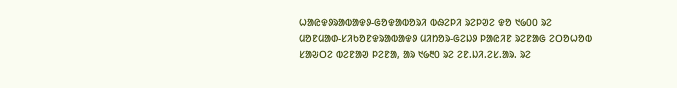ᱦᱟᱭᱫᱽᱨᱟᱵᱟᱫᱽ-ᱜᱚᱫᱟᱵᱚᱨᱤ ᱵᱷᱮᱞᱤ ᱨᱮᱞᱣᱮ ᱫᱚ ᱑᱙᱐᱐ ᱨᱮ ᱢᱚᱱᱢᱟᱰ-ᱥᱤᱠᱚᱱᱫᱨᱟᱵᱟᱫᱽ ᱢᱤᱴᱚᱨ-ᱜᱮᱡᱽ ᱞᱟᱭᱤᱱ ᱨᱮᱱᱟᱜ ᱮᱛᱚᱦᱚᱵ ᱥᱟᱶᱛᱮ ᱵᱮᱱᱟᱣ ᱞᱮᱱᱟ, ᱟᱨ ᱑᱙᱓᱐ ᱨᱮ ᱮᱱ.ᱡᱤ.ᱮᱥ.ᱟᱨ. ᱨᱮ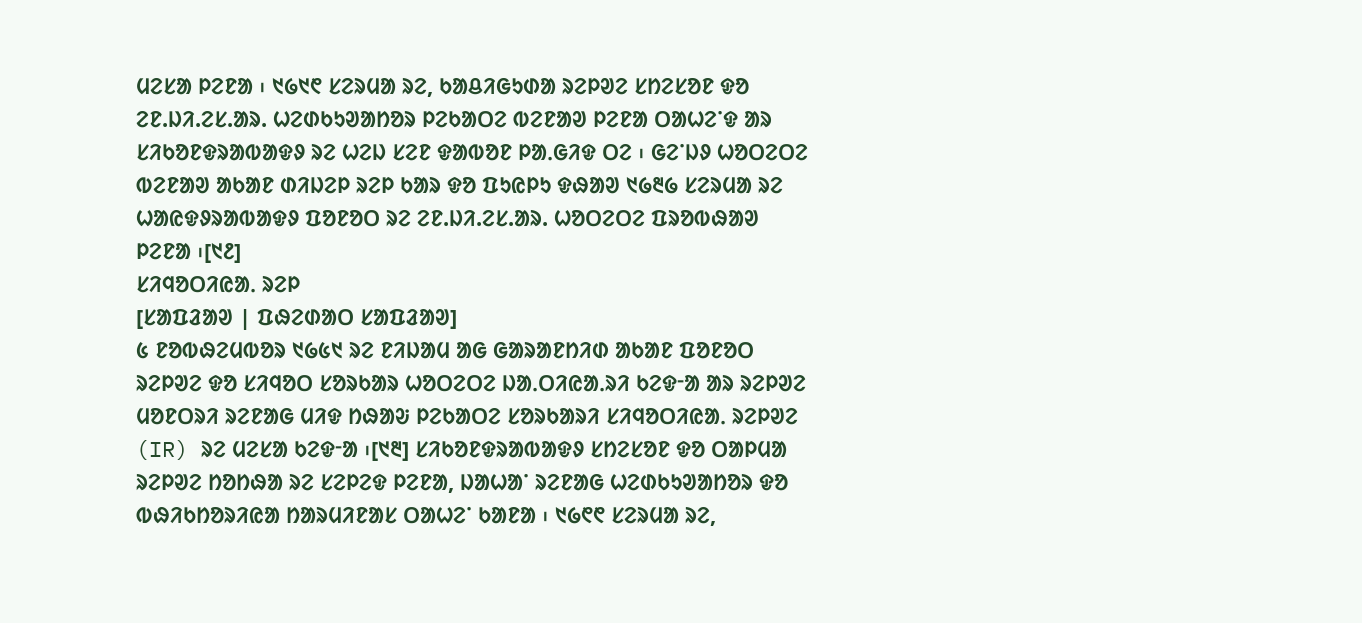ᱢᱮᱥᱟ ᱞᱮᱱᱟ ᱾ ᱑᱙᱑᱖ ᱥᱮᱨᱢᱟ ᱨᱮ, ᱠᱟᱪᱤᱜᱩᱰᱟ ᱨᱮᱞᱣᱮ ᱥᱴᱮᱥᱚᱱ ᱫᱚ ᱮᱱ.ᱡᱤ.ᱮᱥ.ᱟᱨ. ᱦᱮᱰᱠᱩᱣᱟᱴᱚᱨ ᱞᱮᱠᱟᱛᱮ ᱵᱮᱱᱟᱣ ᱞᱮᱱᱟ ᱛᱟᱦᱮᱸᱫ ᱟᱨ ᱥᱤᱠᱚᱱᱫᱨᱟᱵᱟᱫᱽ ᱨᱮ ᱦᱮᱡ ᱥᱮᱱ ᱫᱟᱵᱚᱱ ᱞᱟᱹᱜᱤᱫ ᱛᱮ ᱾ ᱜᱮᱸᱡᱽ ᱦᱚᱛᱮᱛᱮ ᱵᱮᱱᱟᱣ ᱟᱠᱟᱱ ᱰᱤᱡᱮᱞ ᱨᱮᱞ ᱠᱟᱨ ᱫᱚ ᱯᱩᱭᱞᱩ ᱫᱷᱟᱣ ᱑᱙᱓᱙ ᱥᱮᱨᱢᱟ ᱨᱮ ᱦᱟᱭᱫᱽᱨᱟᱵᱟᱫᱽ ᱯᱚᱱᱚᱛ ᱨᱮ ᱮᱱ.ᱡᱤ.ᱮᱥ.ᱟᱨ. ᱦᱚᱛᱮᱛᱮ ᱯᱨᱚᱵᱷᱟᱣ ᱞᱮᱱᱟ ᱾[᱑᱒]
ᱥᱤᱧᱚᱛᱤᱭᱟᱹ ᱨᱮᱞ
[ᱥᱟᱯᱲᱟᱣ | ᱯᱷᱮᱰᱟᱛ ᱥᱟᱯᱲᱟᱣ]
᱕ ᱱᱚᱵᱷᱮᱢᱵᱚᱨ ᱑᱙᱕᱑ ᱨᱮ ᱱᱤᱡᱟᱢ ᱟᱜ ᱜᱟᱨᱟᱱᱴᱤᱰ ᱟᱠᱟᱱ ᱯᱚᱱᱚᱛ ᱨᱮᱞᱣᱮ ᱫᱚ ᱥᱤᱧᱚᱛ ᱥᱚᱨᱠᱟᱨ ᱦᱚᱛᱮᱛᱮ ᱡᱟᱹᱛᱤᱭᱟᱹᱨᱤ ᱠᱮᱫᱼᱟ ᱟᱨ ᱨᱮᱞᱣᱮ ᱢᱚᱱᱛᱨᱤ ᱨᱮᱱᱟᱜ ᱢᱤᱫ ᱴᱷᱟᱶ ᱞᱮᱠᱟᱛᱮ ᱥᱚᱨᱠᱟᱨᱤ ᱥᱤᱧᱚᱛᱤᱭᱟᱹ ᱨᱮᱞᱣᱮ (IR) ᱨᱮ ᱢᱮᱥᱟ ᱠᱮᱫᱼᱟ ᱾[᱑᱓] ᱥᱤᱠᱚᱱᱫᱨᱟᱵᱟᱫᱽ ᱥᱴᱮᱥᱚᱱ ᱫᱚ ᱛᱟᱞᱢᱟ ᱨᱮᱞᱣᱮ ᱴᱚᱴᱷᱟ ᱨᱮ ᱥᱮᱞᱮᱫ ᱞᱮᱱᱟ, ᱡᱟᱦᱟᱸ ᱨᱮᱱᱟᱜ ᱦᱮᱰᱠᱩᱣᱟᱴᱚᱨ ᱫᱚ ᱵᱷᱤᱠᱴᱚᱨᱤᱭᱟ ᱴᱟᱨᱢᱤᱱᱟᱥ ᱛᱟᱦᱮᱸ ᱠᱟᱱᱟ ᱾ ᱑᱙᱖᱖ ᱥᱮᱨᱢᱟ ᱨᱮ,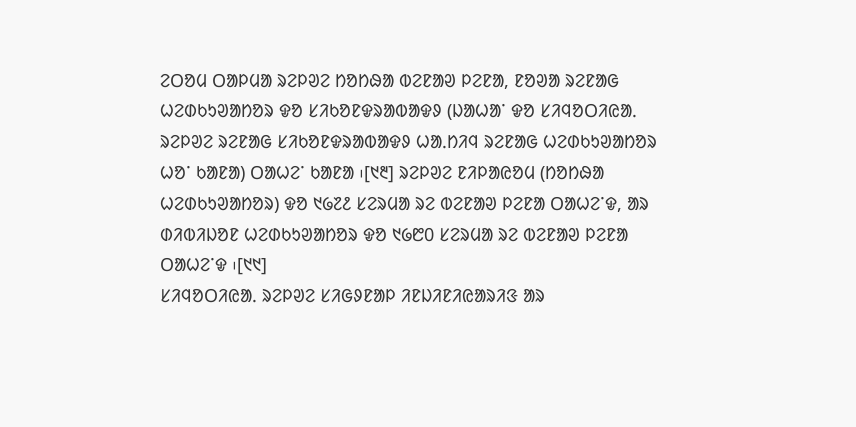ᱮᱛᱚᱢ ᱛᱟᱞᱢᱟ ᱨᱮᱞᱣᱮ ᱴᱚᱴᱷᱟ ᱵᱮᱱᱟᱣ ᱞᱮᱱᱟ, ᱱᱚᱣᱟ ᱨᱮᱱᱟᱜ ᱦᱮᱰᱠᱩᱣᱟᱴᱚᱨ ᱫᱚ ᱥᱤᱠᱚᱱᱫᱨᱟᱵᱟᱫᱽ (ᱡᱟᱦᱟᱸ ᱫᱚ ᱥᱤᱧᱚᱛᱤᱭᱟᱹ ᱨᱮᱞᱣᱮ ᱨᱮᱱᱟᱜ ᱥᱤᱠᱚᱱᱫᱨᱟᱵᱟᱫᱽ ᱦᱟᱹᱴᱤᱧ ᱨᱮᱱᱟᱜ ᱦᱮᱰᱠᱩᱣᱟᱴᱚᱨ ᱦᱚᱸ ᱠᱟᱱᱟ) ᱛᱟᱦᱮᱸ ᱠᱟᱱᱟ ᱾[᱑᱓] ᱨᱮᱞᱣᱮ ᱱᱤᱞᱟᱭᱚᱢ (ᱴᱚᱴᱷᱟ ᱦᱮᱰᱠᱩᱣᱟᱴᱚᱨ) ᱫᱚ ᱑᱙᱗᱒ ᱥᱮᱨᱢᱟ ᱨᱮ ᱵᱮᱱᱟᱣ ᱞᱮᱱᱟ ᱛᱟᱦᱮᱸᱫ, ᱟᱨ ᱰᱤᱵᱤᱡᱚᱱ ᱦᱮᱰᱠᱩᱣᱟᱴᱚᱨ ᱫᱚ ᱑᱙᱘᱐ ᱥᱮᱨᱢᱟ ᱨᱮ ᱵᱮᱱᱟᱣ ᱞᱮᱱᱟ ᱛᱟᱦᱮᱸᱫ ᱾[᱑᱑]
ᱥᱤᱧᱚᱛᱤᱭᱟᱹ ᱨᱮᱞᱣᱮ ᱥᱤᱜᱽᱱᱟᱞ ᱤᱱᱡᱤᱱᱤᱭᱟᱨᱤᱝ ᱟᱨ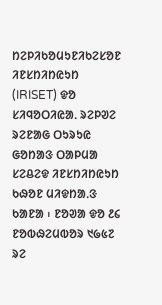ᱴᱮᱞᱤᱠᱚᱢᱩᱱᱤᱠᱮᱥᱚᱱ ᱤᱱᱥᱴᱤᱴᱭᱩᱴ (IRISET) ᱫᱚ ᱥᱤᱧᱚᱛᱤᱭᱟᱹ ᱨᱮᱞᱣᱮ ᱨᱮᱱᱟᱜ ᱛᱩᱨᱩᱭ ᱜᱚᱴᱟᱝ ᱛᱟᱞᱢᱟ ᱥᱮᱪᱮᱫ ᱤᱱᱥᱴᱤᱴᱭᱩᱴ ᱠᱷᱚᱱ ᱢᱤᱫᱴᱟᱹᱝ ᱠᱟᱱᱟ ᱾ ᱱᱚᱣᱟ ᱫᱚ ᱒᱔ ᱱᱚᱵᱷᱮᱢᱵᱚᱨ ᱑᱙᱕᱗ ᱨᱮ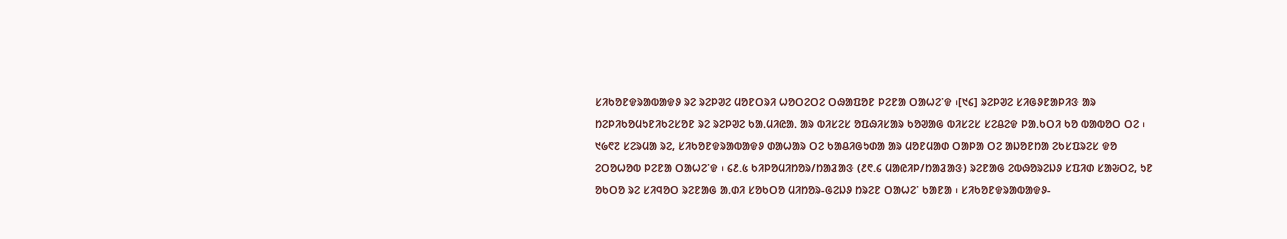ᱥᱤᱠᱚᱱᱫᱨᱟᱵᱟᱫᱽ ᱨᱮ ᱨᱮᱞᱣᱮ ᱢᱚᱱᱛᱨᱤ ᱦᱚᱛᱮᱛᱮ ᱛᱷᱟᱯᱚᱱ ᱞᱮᱱᱟ ᱛᱟᱦᱮᱸᱫ ᱾[᱑᱔] ᱨᱮᱞᱣᱮ ᱥᱤᱜᱽᱱᱟᱞᱤᱝ ᱟᱨ ᱴᱮᱞᱤᱠᱚᱢᱩᱱᱤᱠᱮᱥᱚᱱ ᱨᱮ ᱨᱮᱞᱣᱮ ᱠᱟᱹᱢᱤᱭᱟᱹ ᱟᱨ ᱵᱤᱥᱮᱥ ᱚᱯᱷᱤᱥᱟᱨ ᱠᱚᱣᱟᱜ ᱵᱤᱥᱮᱥ ᱥᱮᱪᱮᱫ ᱞᱟᱹᱠᱛᱤ ᱠᱚ ᱵᱟᱵᱚᱛ ᱛᱮ ᱾ ᱑᱙᱖᱗ ᱥᱮᱨᱢᱟ ᱨᱮ, ᱥᱤᱠᱚᱱᱫᱨᱟᱵᱟᱫᱽ ᱰᱟᱦᱟᱨ ᱛᱮ ᱠᱟᱪᱤᱜᱩᱰᱟ ᱟᱨ ᱢᱚᱱᱢᱟᱰ ᱛᱟᱞᱟ ᱛᱮ ᱟᱡᱚᱱᱴᱟ ᱮᱠᱥᱯᱨᱮᱥ ᱫᱚ ᱮᱛᱚᱦᱚᱵ ᱞᱮᱱᱟ ᱛᱟᱦᱮᱸᱫ ᱾ ᱔᱒.᱕ ᱠᱤᱞᱚᱢᱤᱴᱚᱨ/ᱴᱟᱲᱟᱝ (᱒᱖.᱔ ᱢᱟᱭᱤᱞ/ᱴᱟᱲᱟᱝ) ᱨᱮᱱᱟᱜ ᱮᱵᱷᱚᱨᱮᱡᱽ ᱥᱯᱤᱰ ᱥᱟᱶᱛᱮ, ᱩᱱ ᱚᱠᱛᱚ ᱨᱮ ᱥᱤᱧᱚᱛ ᱨᱮᱱᱟᱜ ᱟᱹᱰᱤ ᱥᱚᱠᱛᱚ ᱢᱤᱴᱚᱨ-ᱜᱮᱡᱽ ᱴᱨᱮᱱ ᱛᱟᱦᱮᱸ ᱠᱟᱱᱟ ᱾ ᱥᱤᱠᱚᱱᱫᱨᱟᱵᱟᱫᱽ-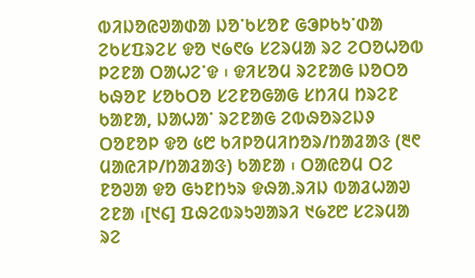ᱵᱤᱡᱚᱭᱣᱟᱰᱟ ᱡᱚᱸᱠᱥᱚᱱ ᱜᱳᱞᱠᱩᱸᱰᱟ ᱮᱠᱥᱯᱨᱮᱥ ᱫᱚ ᱑᱙᱖᱙ ᱥᱮᱨᱢᱟ ᱨᱮ ᱮᱛᱚᱦᱚᱵ ᱞᱮᱱᱟ ᱛᱟᱦᱮᱸᱫ ᱾ ᱫᱤᱥᱚᱢ ᱨᱮᱱᱟᱜ ᱡᱚᱛᱚ ᱠᱷᱚᱱ ᱥᱚᱠᱛᱚ ᱥᱮᱱᱚᱜᱟᱜ ᱥᱴᱤᱢ ᱴᱨᱮᱱ ᱠᱟᱱᱟ, ᱡᱟᱦᱟᱸ ᱨᱮᱱᱟᱜ ᱮᱵᱷᱚᱨᱮᱡᱽ ᱛᱚᱱᱚᱞ ᱫᱚ ᱕᱘ ᱠᱤᱞᱚᱢᱤᱴᱚᱨ/ᱴᱟᱲᱟᱝ (᱓᱖ ᱢᱟᱭᱤᱞ/ᱴᱟᱲᱟᱝ) ᱠᱟᱱᱟ ᱾ ᱛᱟᱭᱚᱢ ᱛᱮ ᱱᱚᱣᱟ ᱫᱚ ᱜᱩᱱᱴᱩᱨ ᱫᱷᱟᱹᱨᱤᱡ ᱵᱟᱲᱦᱟᱣ ᱮᱱᱟ ᱾[᱑᱔] ᱯᱷᱮᱵᱨᱩᱣᱟᱨᱤ ᱑᱙᱗᱘ ᱥᱮᱨᱢᱟ ᱨᱮ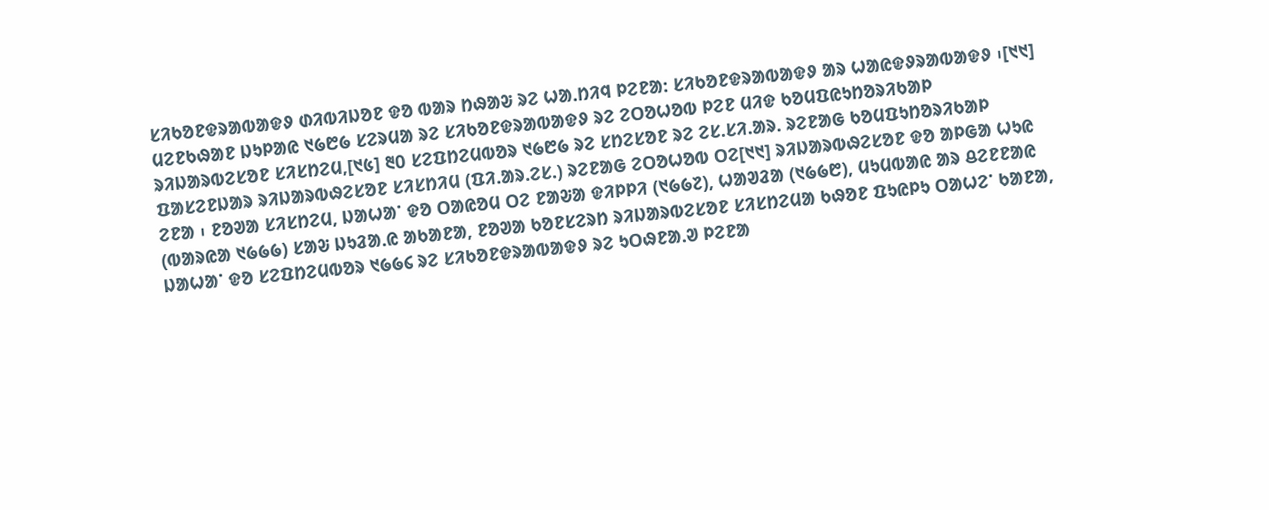ᱥᱤᱠᱚᱱᱫᱨᱟᱵᱟᱫᱽ ᱰᱤᱵᱤᱡᱚᱱ ᱫᱚ ᱵᱟᱨ ᱴᱷᱟᱶ ᱨᱮ ᱦᱟᱹᱴᱤᱧ ᱞᱮᱱᱟ: ᱥᱤᱠᱚᱱᱫᱨᱟᱵᱟᱫᱽ ᱟᱨ ᱦᱟᱭᱫᱽᱨᱟᱵᱟᱫᱽ ᱾[᱑᱑]
ᱢᱮᱱᱠᱷᱟᱱ ᱡᱩᱞᱟᱭ ᱑᱙᱘᱙ ᱥᱮᱨᱢᱟ ᱨᱮ ᱥᱤᱠᱚᱱᱫᱨᱟᱵᱟᱫᱽ ᱨᱮ ᱮᱛᱚᱦᱚᱵ ᱞᱮᱱ ᱢᱤᱫ ᱠᱚᱢᱯᱭᱩᱴᱚᱨᱤᱠᱟᱞ ᱨᱤᱡᱟᱨᱵᱮᱥᱚᱱ ᱥᱤᱥᱴᱮᱢ,[᱑᱕] ᱓᱐ ᱥᱮᱯᱴᱮᱢᱵᱚᱨ ᱑᱙᱘᱙ ᱨᱮ ᱥᱴᱮᱥᱚᱱ ᱨᱮ ᱮᱥ.ᱥᱤ.ᱟᱨ. ᱨᱮᱱᱟᱜ ᱠᱚᱢᱯᱩᱴᱚᱨᱤᱠᱟᱞ ᱯᱟᱥᱮᱱᱡᱟᱨ ᱨᱤᱡᱟᱨᱵᱷᱮᱥᱚᱱ ᱥᱤᱥᱴᱤᱢ (ᱯᱤ.ᱟᱨ.ᱮᱥ.) ᱨᱮᱱᱟᱜ ᱮᱛᱚᱦᱚᱵ ᱛᱮ[᱑᱑] ᱨᱤᱡᱟᱨᱵᱷᱮᱥᱚᱱ ᱫᱚ ᱟᱞᱜᱟ ᱦᱩᱭ ᱮᱱᱟ ᱾ ᱱᱚᱣᱟ ᱥᱤᱥᱴᱮᱢ, ᱡᱟᱦᱟᱸ ᱫᱚ ᱛᱟᱭᱚᱢ ᱛᱮ ᱱᱟᱶᱟ ᱫᱤᱞᱞᱤ (᱑᱙᱙᱗), ᱦᱟᱣᱲᱟ (᱑᱙᱙᱘), ᱢᱩᱢᱵᱟᱭ ᱟᱨ ᱪᱮᱱᱱᱟᱭ (ᱵᱟᱨᱭᱟ ᱑᱙᱙᱙) ᱥᱟᱶ ᱡᱩᱲᱟᱹᱭ ᱟᱠᱟᱱᱟ, ᱱᱚᱣᱟ ᱠᱚᱱᱥᱮᱨᱴ ᱨᱤᱡᱟᱨᱵᱮᱥᱚᱱ ᱥᱤᱥᱴᱮᱢᱟ ᱠᱷᱚᱱ ᱯᱩᱭᱞᱩ ᱛᱟᱦᱮᱸ ᱠᱟᱱᱟ, ᱡᱟᱦᱟᱸ ᱫᱚ ᱥᱮᱯᱴᱮᱢᱵᱚᱨ ᱑᱙᱙᱔ ᱨᱮ ᱥᱤᱠᱚᱱᱫᱨᱟᱵᱟᱫᱽ ᱨᱮ ᱩᱛᱷᱱᱟᱹᱣ ᱞᱮᱱᱟ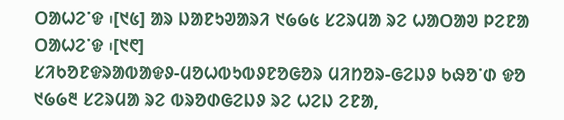ᱛᱟᱦᱮᱸᱫ ᱾[᱑᱕] ᱟᱨ ᱡᱟᱱᱩᱣᱟᱨᱤ ᱑᱙᱙᱕ ᱥᱮᱨᱢᱟ ᱨᱮ ᱦᱟᱛᱟᱣ ᱞᱮᱱᱟ ᱛᱟᱦᱮᱸᱫ ᱾[᱑᱖]
ᱥᱤᱠᱚᱱᱫᱨᱟᱵᱟᱫᱽ-ᱢᱚᱦᱵᱩᱵᱽᱱᱚᱜᱚᱨ ᱢᱤᱴᱚᱨ-ᱜᱮᱡᱽ ᱠᱷᱚᱸᱰ ᱫᱚ ᱑᱙᱙᱓ ᱥᱮᱨᱢᱟ ᱨᱮ ᱵᱨᱚᱰᱜᱮᱡᱽ ᱨᱮ ᱦᱮᱡ ᱮᱱᱟ,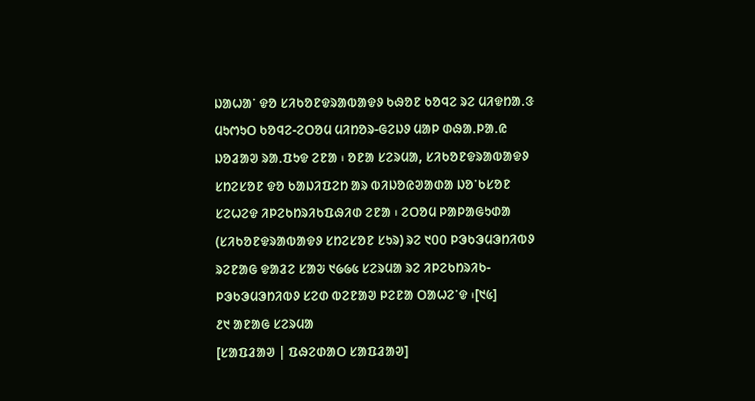ᱡᱟᱦᱟᱸ ᱫᱚ ᱥᱤᱠᱚᱱᱫᱨᱟᱵᱟᱫᱽ ᱠᱷᱚᱱ ᱠᱚᱧᱮ ᱨᱮ ᱢᱤᱫᱴᱟᱹᱝ ᱢᱩᱬᱩᱛ ᱠᱚᱧᱮ-ᱮᱛᱚᱢ ᱢᱤᱴᱚᱨ-ᱜᱮᱡᱽ ᱢᱟᱞ ᱰᱷᱟᱹᱞᱟᱹᱭ ᱡᱚᱲᱟᱣ ᱨᱟᱹᱯᱩᱫ ᱮᱱᱟ ᱾ ᱚᱱᱟ ᱥᱮᱨᱢᱟ, ᱥᱤᱠᱚᱱᱫᱨᱟᱵᱟᱫᱽ ᱥᱴᱮᱥᱚᱱ ᱫᱚ ᱠᱟᱡᱤᱯᱮᱴ ᱟᱨ ᱵᱤᱡᱚᱭᱣᱟᱰᱟ ᱡᱚᱸᱠᱥᱚᱱ ᱥᱮᱦᱮᱫ ᱤᱞᱮᱠᱴᱨᱤᱠᱯᱷᱤᱰ ᱮᱱᱟ ᱾ ᱮᱛᱚᱢ ᱞᱟᱞᱟᱜᱩᱰᱟ (ᱥᱤᱠᱚᱱᱫᱨᱟᱵᱟᱫᱽ ᱥᱴᱮᱥᱚᱱ ᱥᱩᱨ) ᱨᱮ ᱑᱐᱐ ᱞᱳᱠᱳᱢᱳᱴᱤᱵᱽ ᱨᱮᱱᱟᱜ ᱫᱟᱲᱮ ᱥᱟᱶ ᱑᱙᱙᱕ ᱥᱮᱨᱢᱟ ᱨᱮ ᱤᱞᱮᱠᱴᱨᱤᱠ-ᱞᱳᱠᱳᱢᱳᱴᱤᱵᱽ ᱥᱮᱰ ᱵᱮᱱᱟᱣ ᱞᱮᱱᱟ ᱛᱟᱦᱮᱸᱫ ᱾[᱑᱕]
᱒᱑ ᱟᱱᱟᱜ ᱥᱮᱨᱢᱟ
[ᱥᱟᱯᱲᱟᱣ | ᱯᱷᱮᱰᱟᱛ ᱥᱟᱯᱲᱟᱣ]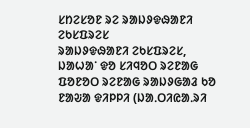ᱥᱴᱮᱥᱚᱱ ᱨᱮ ᱨᱟᱡᱽᱫᱷᱟᱱᱤ ᱮᱠᱥᱯᱨᱮᱥ
ᱨᱟᱡᱽᱫᱷᱟᱱᱤ ᱮᱠᱥᱯᱨᱮᱥ, ᱡᱟᱦᱟᱸ ᱫᱚ ᱥᱤᱧᱚᱛ ᱨᱮᱱᱟᱜ ᱯᱚᱱᱚᱛ ᱨᱮᱱᱟᱜ ᱨᱟᱡᱽᱜᱟᱲ ᱠᱚ ᱱᱟᱶᱟ ᱫᱤᱞᱞᱤ (ᱡᱟᱹᱛᱤᱭᱟᱹᱨᱤ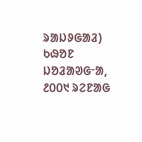ᱨᱟᱡᱽᱜᱟᱲ) ᱠᱷᱚᱱ ᱡᱚᱲᱟᱣᱜᱼᱟ, ᱒᱐᱐᱑ ᱨᱮᱱᱟᱜ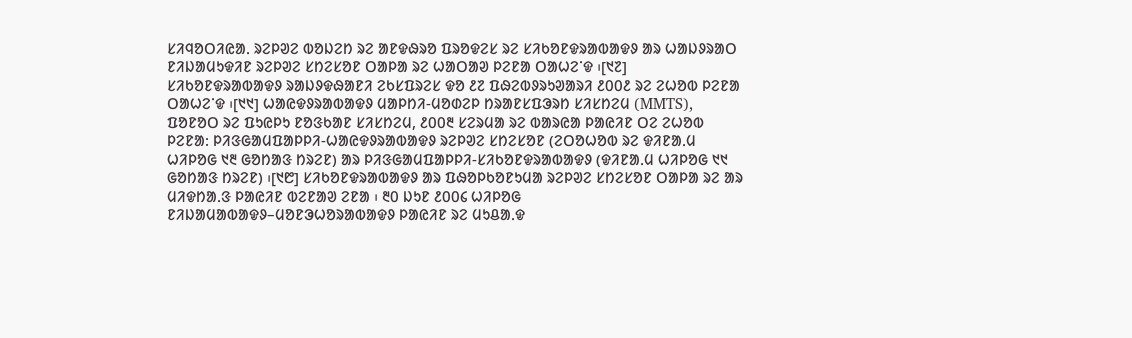ᱥᱤᱧᱚᱛᱤᱭᱟᱹ ᱨᱮᱞᱣᱮ ᱵᱚᱡᱮᱴ ᱨᱮ ᱟᱱᱫᱷᱨᱚ ᱯᱨᱚᱫᱮᱥ ᱨᱮ ᱥᱤᱠᱚᱱᱫᱨᱟᱵᱟᱫᱽ ᱟᱨ ᱦᱟᱡᱽᱨᱟᱛ ᱱᱤᱡᱟᱢᱩᱫᱤᱱ ᱨᱮᱞᱣᱮ ᱥᱴᱮᱥᱚᱱ ᱛᱟᱞᱟ ᱨᱮ ᱦᱟᱛᱟᱣ ᱞᱮᱱᱟ ᱛᱟᱦᱮᱸᱫ ᱾[᱑᱗] ᱥᱤᱠᱚᱱᱫᱨᱟᱵᱟᱫᱽ ᱨᱟᱡᱽᱫᱷᱟᱱᱤ ᱮᱠᱥᱯᱨᱮᱥ ᱫᱚ ᱒᱗ ᱯᱷᱮᱵᱽᱨᱩᱣᱟᱨᱤ ᱒᱐᱐᱒ ᱨᱮ ᱮᱦᱚᱵ ᱞᱮᱱᱟ ᱛᱟᱦᱮᱸᱫ ᱾[᱑᱑] ᱦᱟᱭᱫᱽᱨᱟᱵᱟᱫᱽ ᱢᱟᱞᱴᱤ-ᱢᱚᱰᱮᱞ ᱴᱨᱟᱱᱥᱯᱳᱨᱴ ᱥᱤᱥᱴᱮᱢ (MMTS), ᱯᱚᱱᱚᱛ ᱨᱮ ᱯᱩᱭᱞᱩ ᱱᱚᱝᱠᱟᱱ ᱥᱤᱥᱴᱮᱢ, ᱒᱐᱐᱓ ᱥᱮᱨᱢᱟ ᱨᱮ ᱵᱟᱨᱭᱟ ᱞᱟᱭᱤᱱ ᱛᱮ ᱮᱦᱚᱵ ᱞᱮᱱᱟ: ᱞᱤᱝᱜᱟᱢᱯᱟᱞᱞᱤ-ᱦᱟᱭᱫᱽᱨᱟᱵᱟᱫᱽ ᱨᱮᱞᱣᱮ ᱥᱴᱮᱥᱚᱱ (ᱮᱛᱚᱦᱚᱵ ᱨᱮ ᱫᱤᱱᱟᱹᱢ ᱦᱤᱞᱚᱜ ᱑᱓ ᱜᱚᱴᱟᱝ ᱴᱨᱮᱱ) ᱟᱨ ᱞᱤᱝᱜᱟᱢᱯᱟᱞᱞᱤ-ᱥᱤᱠᱚᱱᱫᱨᱟᱵᱟᱫᱽ (ᱫᱤᱱᱟᱹᱢ ᱦᱤᱞᱚᱜ ᱑᱑ ᱜᱚᱴᱟᱝ ᱴᱨᱮᱱ) ᱾[᱑᱘] ᱥᱤᱠᱚᱱᱫᱨᱟᱵᱟᱫᱽ ᱟᱨ ᱯᱷᱚᱞᱠᱚᱱᱩᱢᱟ ᱨᱮᱞᱣᱮ ᱥᱴᱮᱥᱚᱱ ᱛᱟᱞᱟ ᱨᱮ ᱟᱨ ᱢᱤᱫᱴᱟᱹᱝ ᱞᱟᱭᱤᱱ ᱵᱮᱱᱟᱣ ᱮᱱᱟ ᱾ ᱓᱐ ᱡᱩᱱ ᱒᱐᱐᱔ ᱦᱤᱞᱚᱜ ᱱᱤᱡᱟᱢᱟᱵᱟᱫᱽ–ᱢᱚᱱᱳᱦᱚᱨᱟᱵᱟᱫᱽ ᱞᱟᱭᱤᱱ ᱨᱮ ᱢᱩᱪᱟᱹᱫ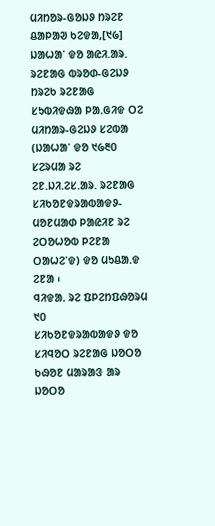ᱢᱤᱴᱚᱨ-ᱜᱚᱡᱽ ᱴᱨᱮᱱ ᱪᱟᱞᱟᱣ ᱠᱮᱫᱟ,[᱑᱙] ᱡᱟᱦᱟᱸ ᱫᱚ ᱟᱭᱤ.ᱟᱨ. ᱨᱮᱱᱟᱜ ᱵᱨᱚᱰ-ᱜᱮᱡᱽ ᱴᱨᱮᱠ ᱨᱮᱱᱟᱜ ᱥᱩᱵᱤᱫᱷᱟ ᱞᱟᱹᱜᱤᱫ ᱛᱮ ᱢᱤᱴᱟᱨ-ᱜᱮᱡᱽ ᱥᱮᱵᱟ (ᱡᱟᱦᱟᱸ ᱫᱚ ᱑᱙᱓᱐ ᱥᱮᱨᱢᱟ ᱨᱮ ᱮᱱ.ᱡᱤ.ᱮᱥ.ᱟᱨ. ᱨᱮᱱᱟᱜ ᱥᱤᱠᱚᱱᱫᱨᱟᱵᱟᱫᱽ-ᱢᱚᱱᱢᱟᱰ ᱞᱟᱭᱤᱱ ᱨᱮ ᱮᱛᱚᱦᱚᱵ ᱞᱮᱱᱟ ᱛᱟᱦᱮᱸᱫ) ᱫᱚ ᱢᱩᱪᱟᱹᱫ ᱮᱱᱟ ᱾
ᱧᱤᱫᱟᱹ ᱨᱮ ᱯᱞᱮᱴᱯᱷᱚᱨᱢ ᱑᱐
ᱥᱤᱠᱚᱱᱫᱨᱟᱵᱟᱫᱽ ᱫᱚ ᱥᱤᱧᱚᱛ ᱨᱮᱱᱟᱜ ᱡᱚᱛᱚ ᱠᱷᱚᱱ ᱢᱟᱨᱟᱝ ᱟᱨ ᱡᱚᱛᱚ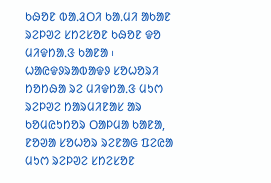ᱠᱷᱚᱱ ᱵᱟᱹᱲᱛᱤ ᱠᱟᱹᱢᱤ ᱟᱠᱟᱱ ᱨᱮᱞᱣᱮ ᱥᱴᱮᱥᱚᱱ ᱠᱷᱚᱱ ᱫᱚ ᱢᱤᱫᱴᱟᱹᱝ ᱠᱟᱱᱟ ᱾ ᱦᱟᱭᱫᱽᱨᱟᱵᱟᱫᱽ ᱥᱚᱦᱚᱨᱤ ᱴᱚᱴᱷᱟ ᱨᱮ ᱢᱤᱫᱴᱟᱹᱝ ᱢᱩᱬ ᱨᱮᱞᱣᱮ ᱴᱟᱨᱢᱤᱱᱟᱥ ᱟᱨ ᱠᱚᱢᱭᱩᱴᱚᱨ ᱛᱟᱞᱢᱟ ᱠᱟᱱᱟ, ᱱᱚᱣᱟ ᱥᱚᱦᱚᱨ ᱨᱮᱱᱟᱜ ᱯᱮᱭᱟ ᱢᱩᱬ ᱨᱮᱞᱣᱮ ᱥᱴᱮᱥᱚᱱ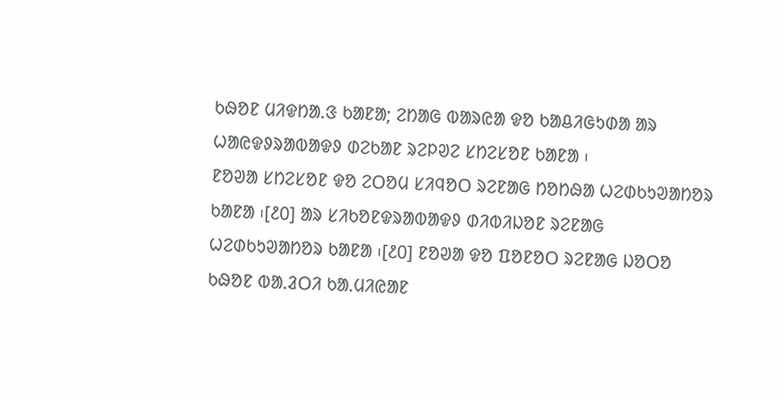ᱠᱷᱚᱱ ᱢᱤᱫᱴᱟᱹᱝ ᱠᱟᱱᱟ; ᱮᱴᱟᱜ ᱵᱟᱨᱭᱟ ᱫᱚ ᱠᱟᱪᱤᱜᱩᱰᱟ ᱟᱨ ᱦᱟᱭᱫᱽᱨᱟᱵᱟᱫᱽ ᱰᱮᱠᱟᱱ ᱨᱮᱞᱣᱮ ᱥᱴᱮᱥᱚᱱ ᱠᱟᱱᱟ ᱾
ᱱᱚᱣᱟ ᱥᱴᱮᱥᱚᱱ ᱫᱚ ᱮᱛᱚᱢ ᱥᱤᱧᱚᱛ ᱨᱮᱱᱟᱜ ᱴᱚᱴᱷᱟ ᱦᱮᱰᱠᱩᱣᱟᱴᱚᱨ ᱠᱟᱱᱟ ᱾[᱒᱐] ᱟᱨ ᱥᱤᱠᱚᱱᱫᱨᱟᱵᱟᱫᱽ ᱰᱤᱵᱤᱡᱚᱱ ᱨᱮᱱᱟᱜ ᱦᱮᱰᱠᱩᱣᱟᱴᱚᱨ ᱠᱟᱱᱟ ᱾[᱒᱐] ᱱᱚᱣᱟ ᱫᱚ ᱯᱚᱱᱚᱛ ᱨᱮᱱᱟᱜ ᱡᱚᱛᱚ ᱠᱷᱚᱱ ᱵᱟᱹᱲᱛᱤ ᱠᱟᱹᱢᱤᱭᱟᱱ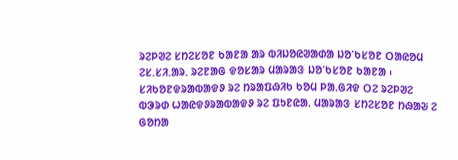ᱨᱮᱞᱣᱮ ᱥᱴᱮᱥᱚᱱ ᱠᱟᱱᱟ ᱟᱨ ᱵᱤᱡᱚᱭᱣᱟᱰᱟ ᱡᱚᱸᱠᱥᱚᱱ ᱛᱟᱭᱚᱢ ᱮᱥ.ᱥᱤ.ᱟᱨ. ᱨᱮᱱᱟᱜ ᱫᱚᱥᱟᱨ ᱢᱟᱨᱟᱝ ᱡᱚᱸᱠᱥᱚᱱ ᱠᱟᱱᱟ ᱾ ᱥᱤᱠᱚᱱᱫᱨᱟᱵᱟᱫᱽ ᱨᱮ ᱴᱨᱟᱯᱷᱤᱠ ᱠᱚᱢ ᱞᱟᱹᱜᱤᱫ ᱛᱮ ᱨᱮᱞᱣᱮ ᱵᱳᱨᱰ ᱦᱟᱭᱫᱽᱨᱟᱵᱟᱫᱽ ᱨᱮ ᱯᱩᱱᱭᱟᱹ ᱢᱟᱨᱟᱝ ᱥᱴᱮᱥᱚᱱ ᱴᱷᱟᱶ ᱮ ᱜᱚᱴᱟ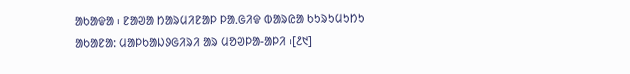ᱟᱠᱟᱫᱟ ᱾ ᱱᱟᱣᱟ ᱴᱟᱨᱢᱤᱱᱟᱞ ᱞᱟᱹᱜᱤᱫ ᱵᱟᱨᱭᱟ ᱠᱩᱨᱩᱢᱩᱴᱩ ᱟᱠᱟᱱᱟ: ᱢᱟᱞᱠᱟᱡᱽᱜᱤᱨᱤ ᱟᱨ ᱢᱚᱣᱞᱟ-ᱟᱞᱤ ᱾[᱒᱑]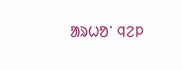ᱟᱨᱦᱚᱸ ᱧᱮᱞ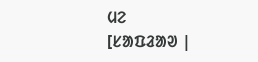ᱢᱮ
[ᱥᱟᱯᱲᱟᱣ |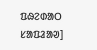ᱯᱷᱮᱰᱟᱛ ᱥᱟᱯᱲᱟᱣ]